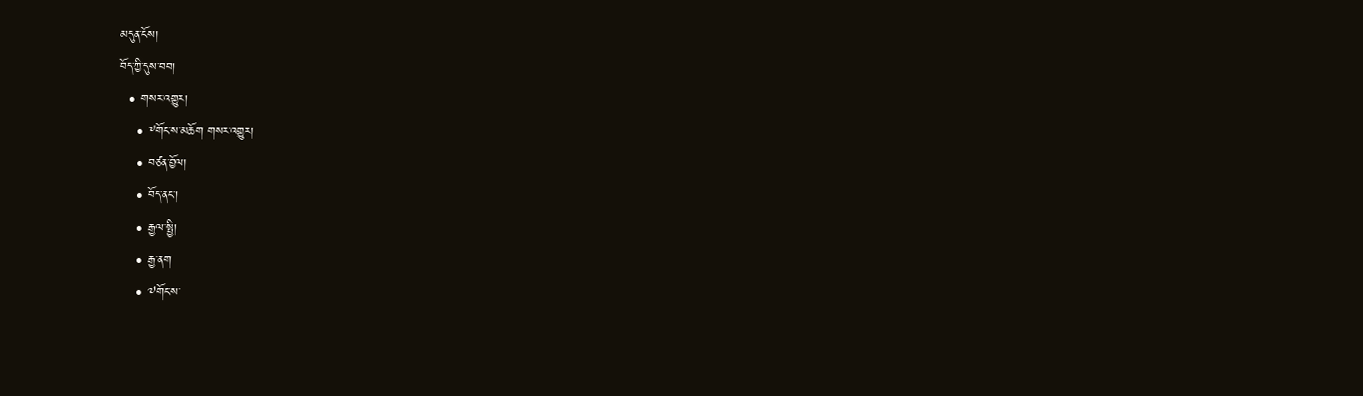མདུན་ངོས།
བོད་ཀྱི་དུས་བབ།
  • གསར་འགྱུར།
    • ༸གོང་ས་མཆོག གསར་འགྱུར།
    • བཙན་བྱོལ།
    • བོད་ནང་།
    • རྒྱལ་སྤྱི།
    • རྒྱ་ནག
    • ༧གོང་ས་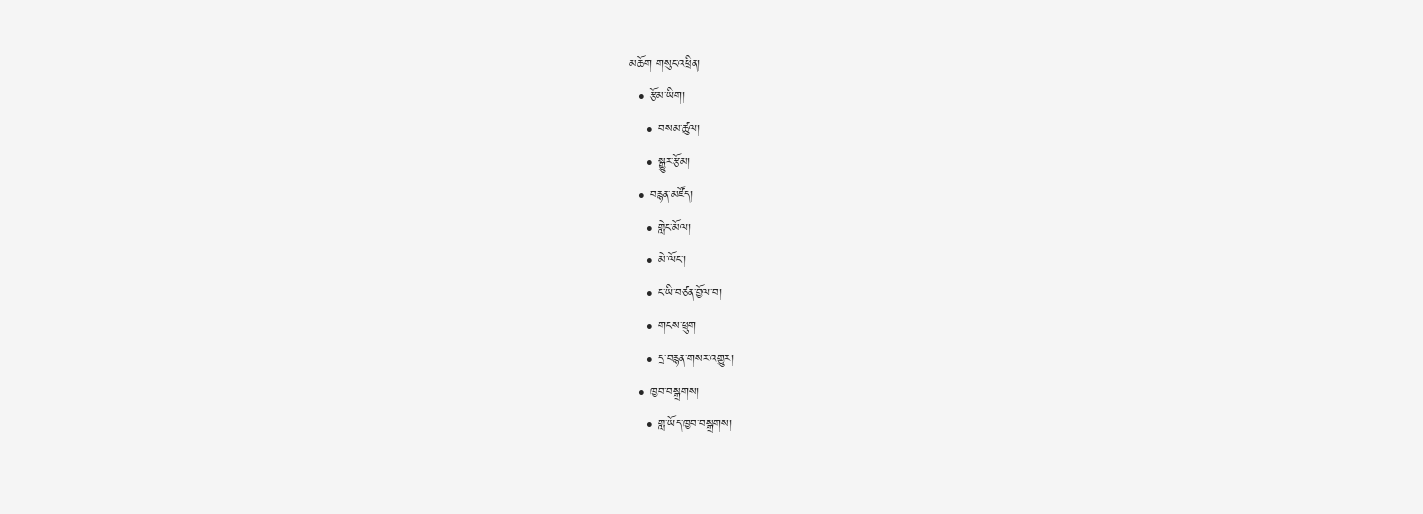མཆོག གསུང་འཕྲིན།
  • རྩོམ་ཡིག།
    • བསམ་ཚུལ།
    • སྒྱུར་རྩོམ།
  • བརྙན་མཛོད།
    • གླེང་མོལ།
    • མེ་ལོང་།
    • ང་ཡི་བཙན་བྱོལ་བ།
    • གངས་ཕྲུག
    • དྲ་བརྙན་གསར་འགྱུར།
  • ཁྱབ་བསྒྲགས།
    • གླ་ཡོད་ཁྱབ་བསྒྲགས།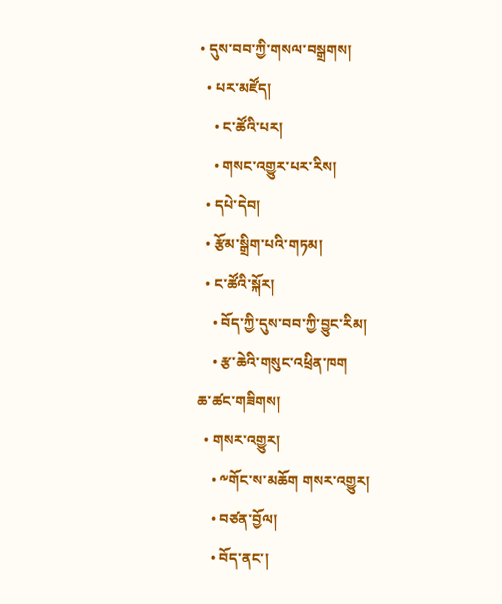• དུས་བབ་ཀྱི་གསལ་བསྒྲགས།
  • པར་མཛོད།
    • ང་ཚོའི་པར།
    • གསང་འགྱུར་པར་རིས།
  • དཔེ་དེབ།
  • རྩོམ་སྒྲིག་པའི་གཏམ།
  • ང་ཚོའི་སྐོར།
    • བོད་ཀྱི་དུས་བབ་ཀྱི་བྱུང་རིམ།
    • རྩ་ཆེའི་གསུང་འཕྲིན་ཁག
ཆ་ཚང་གཟིགས།
  • གསར་འགྱུར།
    • ༸གོང་ས་མཆོག གསར་འགྱུར།
    • བཙན་བྱོལ།
    • བོད་ནང་།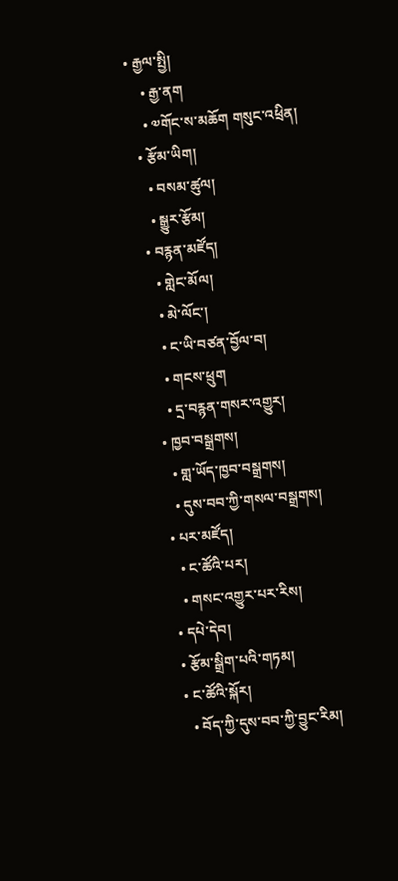• རྒྱལ་སྤྱི།
    • རྒྱ་ནག
    • ༧གོང་ས་མཆོག གསུང་འཕྲིན།
  • རྩོམ་ཡིག།
    • བསམ་ཚུལ།
    • སྒྱུར་རྩོམ།
  • བརྙན་མཛོད།
    • གླེང་མོལ།
    • མེ་ལོང་།
    • ང་ཡི་བཙན་བྱོལ་བ།
    • གངས་ཕྲུག
    • དྲ་བརྙན་གསར་འགྱུར།
  • ཁྱབ་བསྒྲགས།
    • གླ་ཡོད་ཁྱབ་བསྒྲགས།
    • དུས་བབ་ཀྱི་གསལ་བསྒྲགས།
  • པར་མཛོད།
    • ང་ཚོའི་པར།
    • གསང་འགྱུར་པར་རིས།
  • དཔེ་དེབ།
  • རྩོམ་སྒྲིག་པའི་གཏམ།
  • ང་ཚོའི་སྐོར།
    • བོད་ཀྱི་དུས་བབ་ཀྱི་བྱུང་རིམ།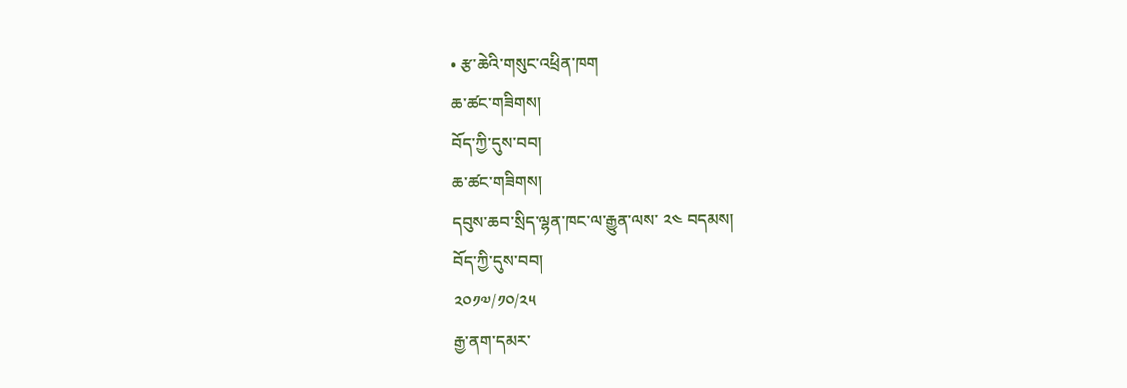• རྩ་ཆེའི་གསུང་འཕྲིན་ཁག
ཆ་ཚང་གཟིགས།
བོད་ཀྱི་དུས་བབ།
ཆ་ཚང་གཟིགས།
དབུས་ཆབ་སྲིད་ལྷན་ཁང་ལ་རྒྱུན་ལས་ ༢༤ བདམས།
བོད་ཀྱི་དུས་བབ།
༢༠༡༧/༡༠/༢༥
རྒྱ་ནག་དམར་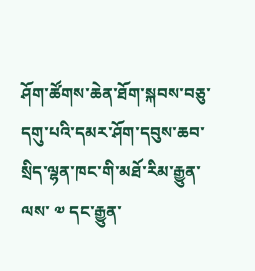ཤོག་ཚོགས་ཆེན་ཐོག་སྐབས་བཅུ་དགུ་པའི་དམར་ཤོག་དབུས་ཆབ་སྲིད་ལྷན་ཁང་གི་མཐོ་རིམ་རྒྱུན་ལས་ ༧ དང་རྒྱུན་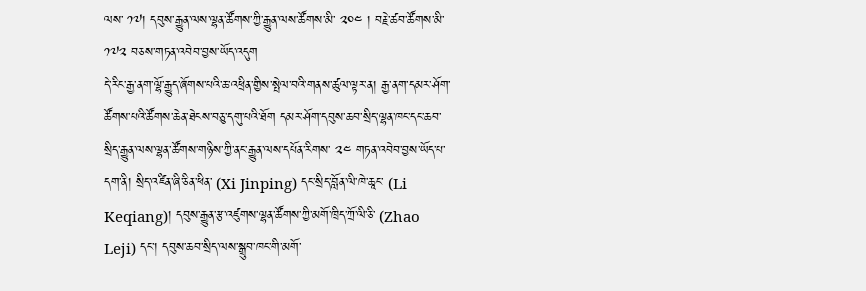ལས་ ༡༧། དབུས་རྒྱུན་ལས་ལྷན་ཚོགས་ཀྱི་རྒྱུན་ལས་ཚོགས་མི་ ༢༠༤ ། བརྗེ་ཚབ་ཚོགས་མི་ ༡༧༢ བཅས་གཏན་འབེབ་བྱས་ཡོད་འདུག
དེ་རིང་རྒྱ་ནག་ལྷོ་རྒྱུད་ཞོགས་པའི་ཆ་འཕྲིན་གྱིས་སྤེལ་བའི་གནས་ཚུལ་ལྟར་ན། རྒྱ་ནག་དམར་ཤོག་ཚོགས་པའི་ཚོགས་ཆེན་ཐེངས་བཅུ་དགུ་པའི་ཐོག དམར་ཤོག་དབུས་ཆབ་སྲིད་ལྷན་ཁང་དང་ཆབ་སྲིད་རྒྱུན་ལས་ལྷན་ཚོགས་གཉིས་ཀྱི་ནང་རྒྱུན་ལས་དཔོན་རིགས་ ༢༤ གཏན་འབེབ་བྱས་ཡོད་པ་དག་ནི། སྲིད་འཛིན་ཞི་ཅིན་ཕིན་ (Xi Jinping) དང་སྲིད་བློན་ལི་ཁེ་ཆཱང་ (Li Keqiang)། དབུས་རྒྱུན་རྩ་འཛུགས་ལྷན་ཚོགས་ཀྱི་མགོ་ཁྲིད་ཀྲོ་ལི་ཅི་ (Zhao Leji) དང་། དབུས་ཆབ་སྲིད་ལས་སྒྲུབ་ཁང་གི་མགོ་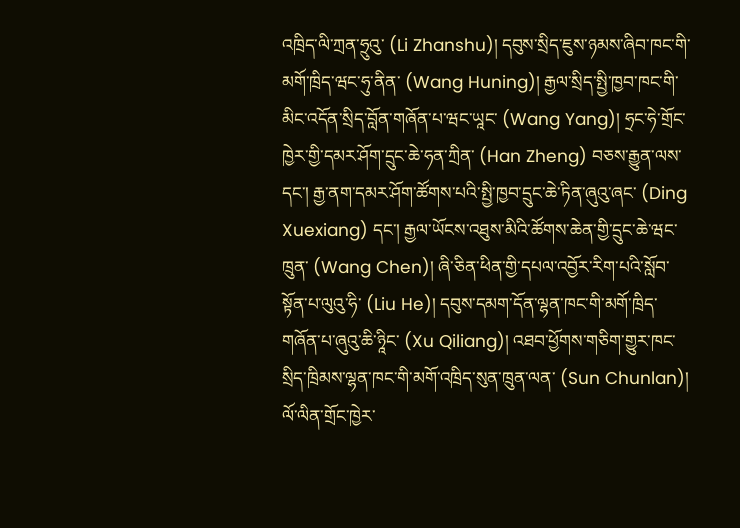འཁྲིད་ལི་ཀྲན་ཧྲུའུ་ (Li Zhanshu)། དབུས་སྲིད་ཇུས་ཉམས་ཞིབ་ཁང་གི་མགོ་ཁྲིད་ཝང་ཧུ་ནིན་ (Wang Huning)། རྒྱལ་སྲིད་སྤྱི་ཁྱབ་ཁང་གི་མིང་འདོན་སྲིད་བློན་གཞོན་པ་ཝང་ཡཱང་ (Wang Yang)། ཧྲང་ཧེ་གྲོང་ཁྱེར་གྱི་དམར་ཤོག་དྲུང་ཆེ་ཧན་ཀྲིན་ (Han Zheng) བཅས་རྒྱུན་ལས་དང་། རྒྱ་ནག་དམར་ཤོག་ཚོགས་པའི་སྤྱི་ཁྱབ་དྲུང་ཆེ་ཏིན་ཞུའུ་ཞང་ (Ding Xuexiang) དང་། རྒྱལ་ཡོངས་འཐུས་མིའི་ཚོགས་ཆེན་གྱི་དྲུང་ཆེ་ཝང་ཁྲུན་ (Wang Chen)། ཞི་ཅིན་ཕིན་གྱི་དཔལ་འབྱོར་རིག་པའི་སློབ་སྟོན་པ་ལུའུ་ཧི་ (Liu He)། དབུས་དམག་དོན་ལྷན་ཁང་གི་མགོ་ཁྲིད་གཞོན་པ་ཞུའུ་ཆི་ཉཱིང་ (Xu Qiliang)། འཐབ་ཕྱོགས་གཅིག་གྱུར་ཁང་སྲིད་ཁྲིམས་ལྷན་ཁང་གི་མགོ་འཁྲིད་སུན་ཁྲུན་ལན་ (Sun Chunlan)། ལོ་ལིན་གྲོང་ཁྱེར་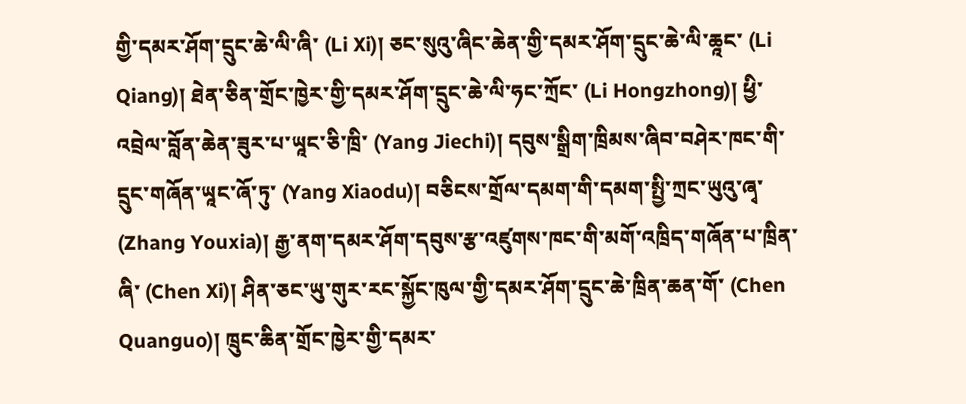གྱི་དམར་ཤོག་དྲུང་ཆེ་ལི་ཞི་ (Li Xi)། ཅང་སུའུ་ཞིང་ཆེན་གྱི་དམར་ཤོག་དྲུང་ཆེ་ལི་ཆཱང་ (Li Qiang)། ཐེན་ཅིན་གྲོང་ཁྱེར་གྱི་དམར་ཤོག་དྲུང་ཆེ་ལི་ཧང་ཀྲོང་ (Li Hongzhong)། ཕྱི་འབྲེལ་བློན་ཆེན་ཟུར་པ་ཡཱང་ཅི་ཁྲི་ (Yang Jiechi)། དབུས་སྒྲིག་ཁྲིམས་ཞིབ་བཤེར་ཁང་གི་དྲུང་གཞོན་ཡཱང་ཞོ་ཏུ་ (Yang Xiaodu)། བཅིངས་གྲོལ་དམག་གི་དམག་སྤྱི་ཀྲང་ཡུའུ་ཞྭ་ (Zhang Youxia)། རྒྱ་ནག་དམར་ཤོག་དབུས་རྩ་འཛུགས་ཁང་གི་མགོ་འཁྲིད་གཞོན་པ་ཁྲིན་ཞི་ (Chen Xi)། ཤིན་ཅང་ཡུ་གུར་རང་སྐྱོང་ཁུལ་གྱི་དམར་ཤོག་དྲུང་ཆེ་ཁྲིན་ཆན་གོ་ (Chen Quanguo)། ཁྲུང་ཆིན་གྲོང་ཁྱེར་གྱི་དམར་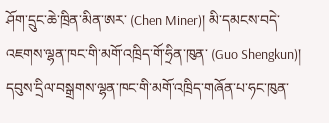ཤོག་དྲུང་ཆེ་ཁྲིན་མིན་ཨར་ (Chen Miner)། མི་དམངས་བདེ་འཇགས་ལྷན་ཁང་གི་མགོ་འཁྲིད་གོ་ཧྲིན་ཁུན་ (Guo Shengkun)། དབུས་དྲིལ་བསྒྲགས་ལྷན་ཁང་གི་མགོ་འཁྲིད་གཞོན་པ་ཧང་ཁུན་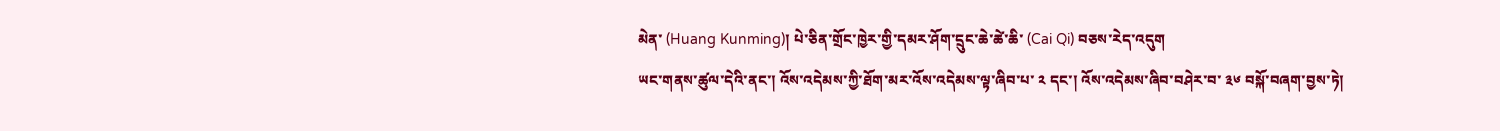མེན་ (Huang Kunming)། པེ་ཅིན་གྲོང་ཁྱེར་གྱི་དམར་ཤོག་དྲུང་ཆེ་ཚེ་ཆི་ (Cai Qi) བཅས་རེད་འདུག
ཡང་གནས་ཚུལ་དེའི་ནང་། འོས་འདེམས་ཀྱི་ཐོག་མར་འོས་འདེམས་ལྟ་ཞིབ་པ་ ༢ དང་། འོས་འདེམས་ཞིབ་བཤེར་བ་ ༣༦ བསྐོ་བཞག་བྱས་ཏེ།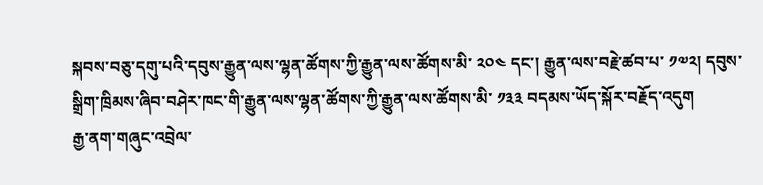སྐབས་བཅུ་དགུ་པའི་དབུས་རྒྱུན་ལས་ལྷན་ཚོགས་ཀྱི་རྒྱུན་ལས་ཚོགས་མི་ ༢༠༤ དང་། རྒྱུན་ལས་བརྗེ་ཚབ་པ་ ༡༧༢། དབུས་སྒྲིག་ཁྲིམས་ཞིབ་བཤེར་ཁང་གི་རྒྱུན་ལས་ལྷན་ཚོགས་ཀྱི་རྒྱུན་ལས་ཚོགས་མི་ ༡༣༣ བདམས་ཡོད་སྐོར་བརྗོད་འདུག
རྒྱ་ནག་གཞུང་འབྲེལ་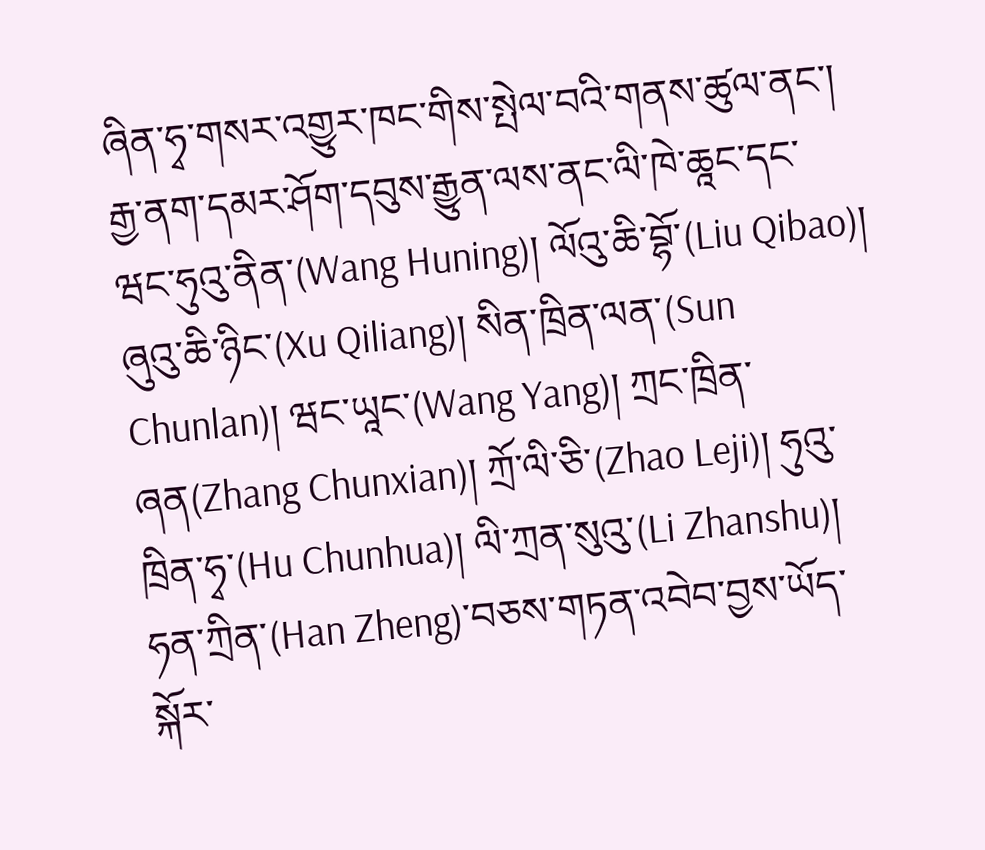ཞིན་ཧྭ་གསར་འགྱུར་ཁང་གིས་སྤེལ་བའི་གནས་ཚུལ་ནང་། རྒྱ་ནག་དམར་ཤོག་དབུས་རྒྱུན་ལས་ནང་ལི་ཁེ་ཆཱང་དང་ཝང་ཧུའུ་ནིན་(Wang Huning)། ལོའུ་ཆི་བྷོ་(Liu Qibao)། ཞུའུ་ཆི་ཉིང་(Xu Qiliang)། སིན་ཁྲིན་ལན་(Sun Chunlan)། ཝང་ཡཱང་(Wang Yang)། ཀྲང་ཁྲིན་ཞན(Zhang Chunxian)། ཀྲོ་ལི་ཅི་(Zhao Leji)། ཧུའུ་ཁྲིན་ཧྭ་(Hu Chunhua)། ལི་ཀྲན་སུའུ་(Li Zhanshu)། ཧན་ཀྲིན་(Han Zheng)་བཅས་གཏན་འབེབ་བྱས་ཡོད་སྐོར་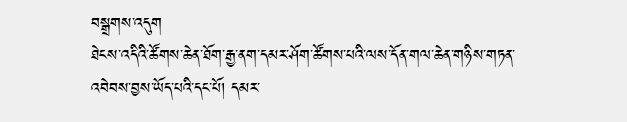བསྒྲགས་འདུག
ཐེངས་འདིའི་ཚོགས་ཆེན་ཐོག་རྒྱ་ནག་དམར་ཤོག་ཚོགས་པའི་ལས་དོན་གལ་ཆེན་གཉིས་གཏན་འབེབས་བྱས་ཡོད་པའི་དང་པོ། དམར་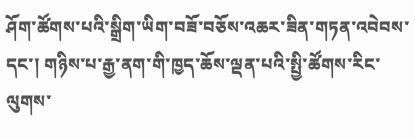ཤོག་ཚོགས་པའི་སྒྲིག་ཡིག་བཟོ་བཅོས་འཆར་ཟིན་གཏན་འབེབས་དང་། གཉིས་པ་རྒྱ་ནག་གི་ཁྱད་ཆོས་ལྡན་པའི་སྤྱི་ཚོགས་རིང་ལུགས་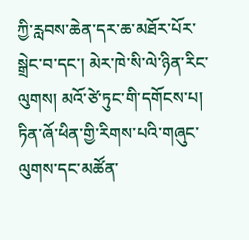ཀྱི་རླབས་ཆེན་དར་ཆ་མཐོར་པོར་སྒྲེང་བ་དང་། མེར་ཁེ་སི་ལེ་ཉིན་རིང་ལུགས། མའོ་ཙེ་ཏུང་གི་དགོངས་པ། ཏིན་ཞོ་ཕིན་གྱི་རིགས་པའི་གཞུང་ལུགས་དང་མཚོན་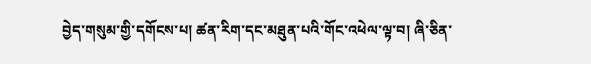བྱེད་གསུམ་གྱི་དགོངས་པ། ཚན་རིག་དང་མཐུན་པའི་གོང་འཕེལ་ལྟ་བ། ཞི་ཅིན་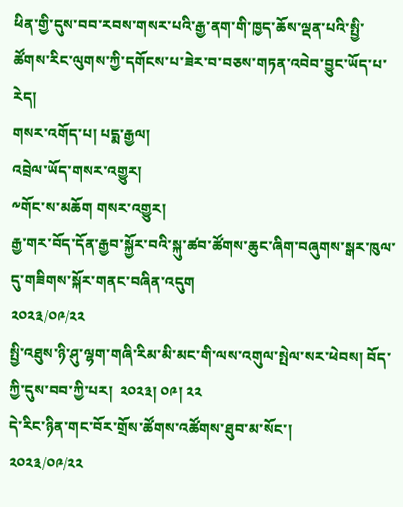ཕིན་གྱི་དུས་བབ་རབས་གསར་པའི་རྒྱ་ནག་གི་ཁྱད་ཆོས་ལྡན་པའི་སྤྱི་ཚོགས་རིང་ལུགས་ཀྱི་དགོངས་པ་ཟེར་བ་བཅས་གཏན་འབེབ་བྱུང་ཡོད་པ་རེད།
གསར་འགོད་པ། པདྨ་རྒྱལ།
འབྲེལ་ཡོད་གསར་འགྱུར།
༸གོང་ས་མཆོག གསར་འགྱུར།
རྒྱ་གར་བོད་དོན་རྒྱབ་སྐྱོར་བའི་སྐུ་ཚབ་ཚོགས་ཆུང་ཞིག་བཞུགས་སྒར་ཁུལ་དུ་གཟིགས་སྐོར་གནང་བཞིན་འདུག
༢༠༢༣/༠༩/༢༢
སྤྱི་འཐུས་ཉི་ཤུ་ལྷག་གཞི་རིམ་མི་མང་གི་ལས་འགུལ་སྤེལ་སར་ཕེབས། བོད་ཀྱི་དུས་བབ་ཀྱི་པར།  ༢༠༢༣། ༠༩། ༢༢
དེ་རིང་ཉིན་གང་བོར་གྲོས་ཚོགས་འཚོགས་ཐུབ་མ་སོང་།
༢༠༢༣/༠༩/༢༢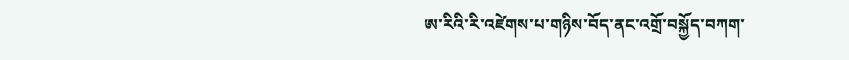ཨ་རིའི་རི་འཛེགས་པ་གཉིས་བོད་ནང་འགྲོ་བསྐྱོད་བཀག་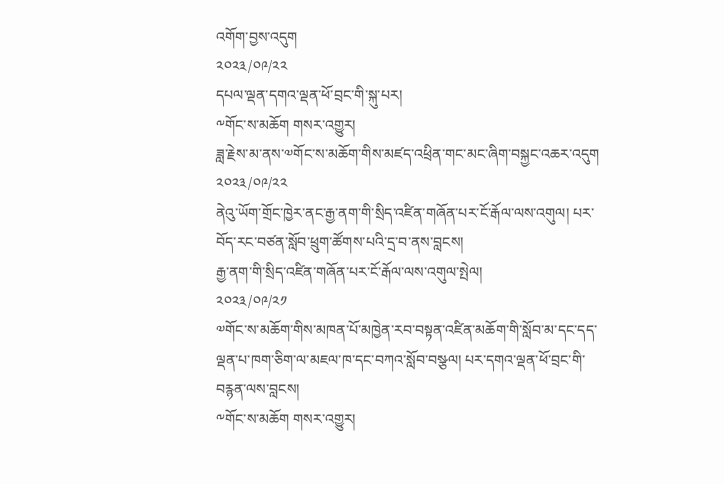འགོག་བྱས་འདུག
༢༠༢༣/༠༩/༢༢
དཔལ་ལྡན་དགའ་ལྡན་ཕོ་བྲང་གི་སྐུ་པར།
༸གོང་ས་མཆོག གསར་འགྱུར།
ཟླ་རྗེས་མ་ནས་༧གོང་ས་མཆོག་གིས་མཛད་འཕྲིན་གང་མང་ཞིག་བསྐྱང་འཆར་འདུག
༢༠༢༣/༠༩/༢༢
ནེའུ་ཡོག་གྲོང་ཁྱེར་ནང་རྒྱ་ནག་གི་སྲིད་འཛིན་གཞོན་པར་ངོ་རྒོལ་ལས་འགུལ། པར་བོད་རང་བཙན་སློབ་ཕྲུག་ཚོགས་པའི་དྲ་བ་ནས་བླངས།
རྒྱ་ནག་གི་སྲིད་འཛིན་གཞོན་པར་ངོ་རྒོལ་ལས་འགུལ་སྤེལ།
༢༠༢༣/༠༩/༢༡
༧གོང་ས་མཆོག་གིས་མཁན་པོ་མཁྱེན་རབ་བསྟན་འཛིན་མཆོག་གི་སློབ་མ་དང་དད་ལྡན་པ་ཁག་ཅིག་ལ་མཇལ་ཁ་དང་བཀའ་སློབ་བསྩལ། པར་དགའ་ལྡན་ཕོ་བྲང་གི་བརྙན་ལས་བླངས།
༸གོང་ས་མཆོག གསར་འགྱུར།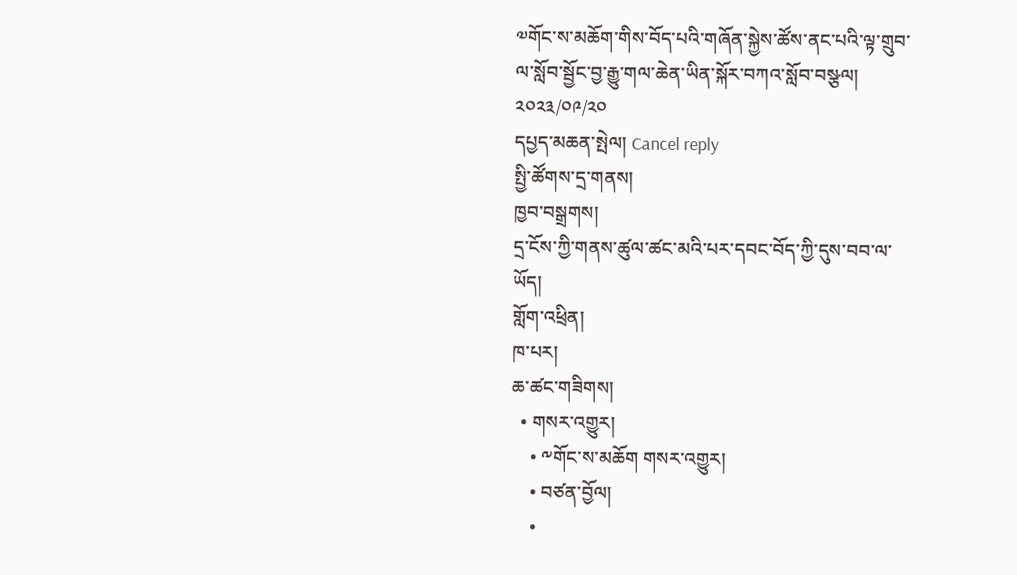༧གོང་ས་མཆོག་གིས་བོད་པའི་གཞོན་སྐྱེས་ཚོས་ནང་པའི་ལྟ་གྲུབ་ལ་སློབ་སྦྱོང་བྱ་རྒྱུ་གལ་ཆེན་ཡིན་སྐོར་བཀའ་སློབ་བསྩལ།
༢༠༢༣/༠༩/༢༠
དཔྱད་མཆན་སྤེལ། Cancel reply
སྤྱི་ཚོགས་དྲ་གནས།
ཁྱབ་བསྒྲགས།
དྲ་ངོས་ཀྱི་གནས་ཚུལ་ཚང་མའི་པར་དབང་བོད་ཀྱི་དུས་བབ་ལ་ཡོད།
གློག་འཕྲིན།
ཁ་པར།
ཆ་ཚང་གཟིགས།
  • གསར་འགྱུར།
    • ༸གོང་ས་མཆོག གསར་འགྱུར།
    • བཙན་བྱོལ།
    •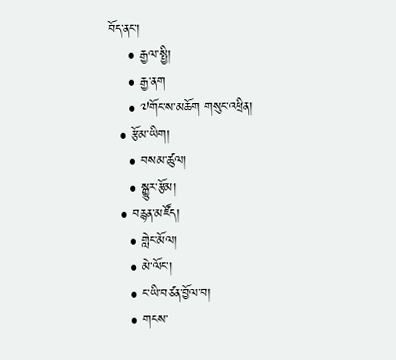བོད་ནང་།
    • རྒྱལ་སྤྱི།
    • རྒྱ་ནག
    • ༧གོང་ས་མཆོག གསུང་འཕྲིན།
  • རྩོམ་ཡིག།
    • བསམ་ཚུལ།
    • སྒྱུར་རྩོམ།
  • བརྙན་མཛོད།
    • གླེང་མོལ།
    • མེ་ལོང་།
    • ང་ཡི་བཙན་བྱོལ་བ།
    • གངས་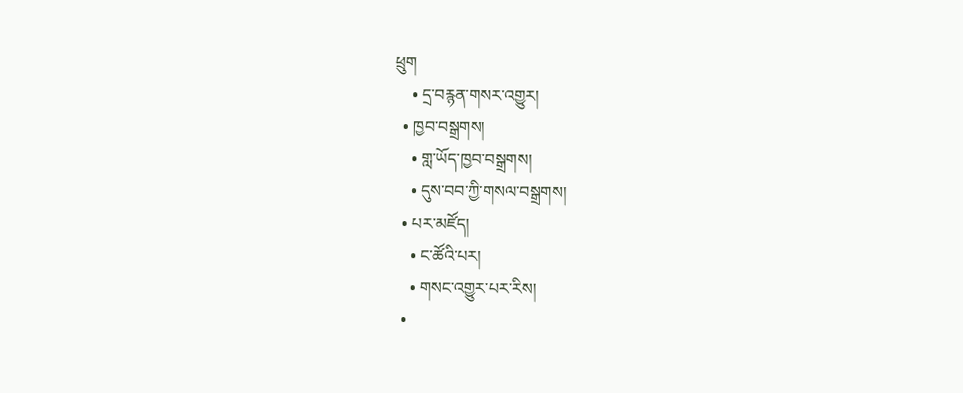ཕྲུག
    • དྲ་བརྙན་གསར་འགྱུར།
  • ཁྱབ་བསྒྲགས།
    • གླ་ཡོད་ཁྱབ་བསྒྲགས།
    • དུས་བབ་ཀྱི་གསལ་བསྒྲགས།
  • པར་མཛོད།
    • ང་ཚོའི་པར།
    • གསང་འགྱུར་པར་རིས།
  •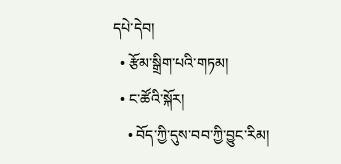དཔེ་དེབ།
  • རྩོམ་སྒྲིག་པའི་གཏམ།
  • ང་ཚོའི་སྐོར།
    • བོད་ཀྱི་དུས་བབ་ཀྱི་བྱུང་རིམ།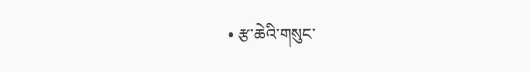• རྩ་ཆེའི་གསུང་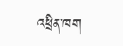འཕྲིན་ཁག